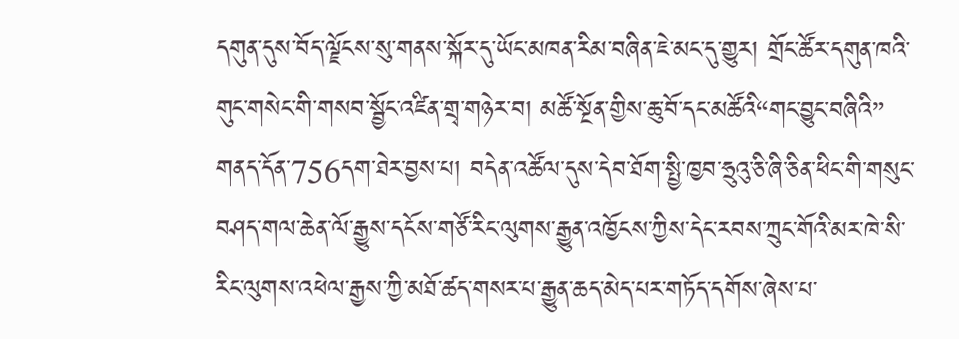དགུན་དུས་བོད་ལྗོངས་སུ་གནས་སྐོར་དུ་ཡོང་མཁན་རིམ་བཞིན་ཇེ་མང་དུ་གྱུར། གྲོང་ཚོར་དགུན་ཁའི་གུང་གསེང་གི་གསབ་སྦྱོང་འཛིན་གྲྭ་གཉེར་བ། མཚོ་སྔོན་གྱིས་ཆུ་བོ་དང་མཚོའི“གང་བྱུང་བཞིའི” གནད་དོན་756དག་ཐེར་བྱས་པ། བདེན་འཚོལ་དུས་དེབ་ཐོག་སྤྱི་ཁྱབ་ཧྲུའུ་ཅི་ཞི་ཅིན་ཕིང་གི་གསུང་བཤད་གལ་ཆེན་ལོ་རྒྱུས་དངོས་གཙོ་རིང་ལུགས་རྒྱུན་འཁྱོངས་ཀྱིས་དེང་རབས་ཀྲུང་གོའི་མར་ཁེ་སི་རིང་ལུགས་འཕེལ་རྒྱས་ཀྱི་མཐོ་ཚད་གསར་པ་རྒྱུན་ཆད་མེད་པར་གཏོད་དགོས་ཞེས་པ་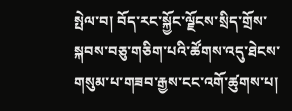སྤེལ་བ། བོད་རང་སྐྱོང་ལྗོངས་སྲིད་གྲོས་སྐབས་བཅུ་གཅིག་པའི་ཚོགས་འདུ་ཐེངས་གསུམ་པ་གཟབ་རྒྱས་ངང་འགོ་ཚུགས་པ།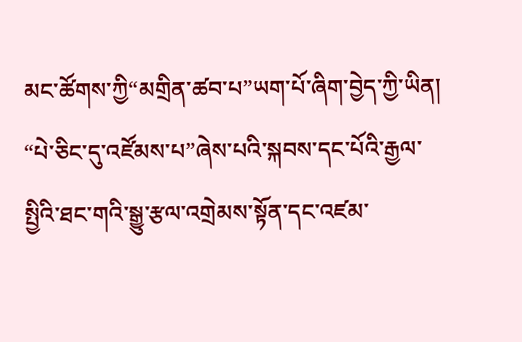མང་ཚོགས་ཀྱི“མགྲིན་ཚབ་པ”ཡག་པོ་ཞིག་བྱེད་ཀྱི་ཡིན། “པེ་ཅིང་དུ་འཛོམས་པ”ཞེས་པའི་སྐབས་དང་པོའི་རྒྱལ་སྤྱིའི་ཐང་གའི་སྒྱུ་རྩལ་འགྲེམས་སྟོན་དང་འཛམ་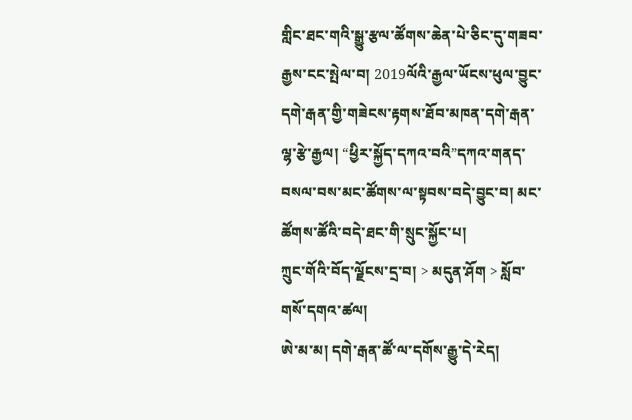གླིང་ཐང་གའི་སྒྱུ་རྩལ་ཚོགས་ཆེན་པེ་ཅིང་དུ་གཟབ་རྒྱས་ངང་སྤེལ་བ། 2019ལོའི་རྒྱལ་ཡོངས་ཕུལ་བྱུང་དགེ་རྒན་གྱི་གཟེངས་རྟགས་ཐོབ་མཁན་དགེ་རྒན་ལྷ་རྩེ་རྒྱལ། “ཕྱིར་སྐྱོད་དཀའ་བའི”དཀའ་གནད་བསལ་བས་མང་ཚོགས་ལ་སྟབས་བདེ་བྱུང་བ། མང་ཚོགས་ཚོའི་བདེ་ཐང་གི་སྲུང་སྐྱོང་པ།
ཀྲུང་གོའི་བོད་ལྗོངས་དྲ་བ། > མདུན་ཤོག > སློབ་གསོ་དགའ་ཚལ།
ཨེ་མ་མ། དགེ་རྒན་ཚོ་ལ་དགོས་རྒྱུ་དེ་རེད།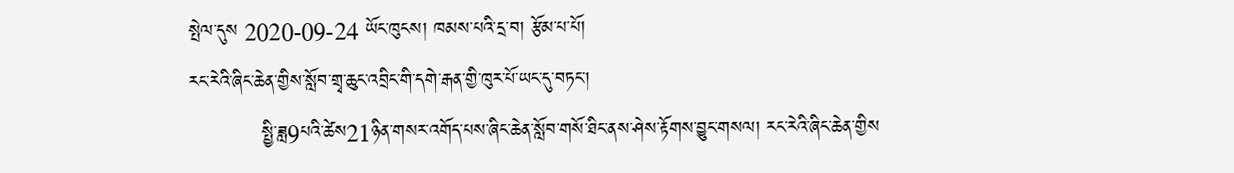སྤེལ་དུས 2020-09-24 ཡོང་ཁུངས། ཁམས་པའི་དྲ་བ། རྩོམ་པ་པོ།
རང་རེའི་ཞིང་ཆེན་གྱིས་སློབ་གྲྭ་ཆུང་འབྲིང་གི་དགེ་རྒན་གྱི་ཁུར་པོ་ཡང་དུ་བཏང་།
           སྤྱི་ཟླ9པའི་ཚེས21ཉིན་གསར་འགོད་པས་ཞིང་ཆེན་སློབ་གསོ་ཐིང་ནས་ཤེས་རྟོགས་བྱུང་གསལ། རང་རེའི་ཞིང་ཆེན་གྱིས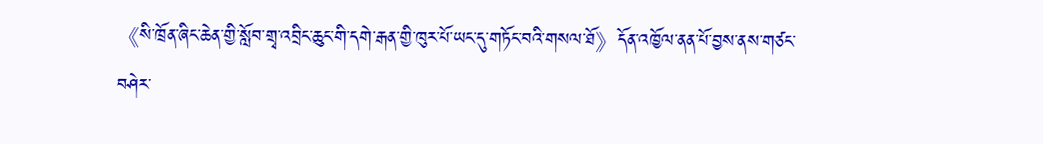《སི་ཁྲོན་ཞིང་ཆེན་གྱི་སློབ་གྲྭ་འབྲིང་ཆུང་གི་དགེ་རྒན་གྱི་ཁུར་པོ་ཡང་དུ་གཏོང་བའི་གསལ་ཐོ》དོན་འཁྱོལ་ནན་པོ་བྱས་ནས་གཙང་བཤེར་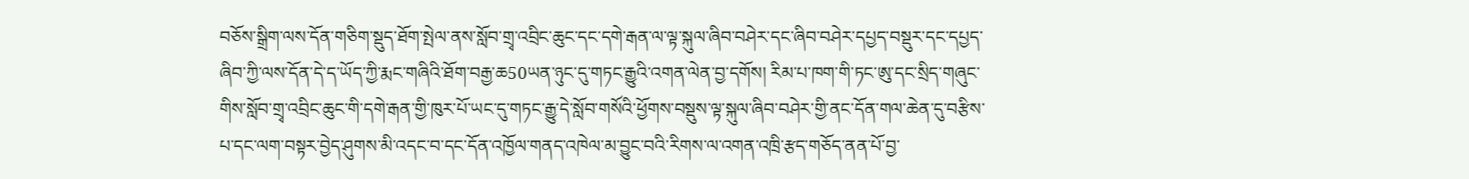བཅོས་སྒྲིག་ལས་དོན་གཅིག་སྡུད་ཐོག་སྤེལ་ནས་སློབ་གྲྭ་འབྲིང་ཆུང་དང་དགེ་རྒན་ལ་ལྟ་སྐུལ་ཞིབ་བཤེར་དང་ཞིབ་བཤེར་དཔྱད་བསྡུར་དང་དཔྱད་ཞིབ་ཀྱི་ལས་དོན་དེ་ད་ཡོད་ཀྱི་རྨང་གཞིའི་ཐོག་བརྒྱ་ཆ50ཡན་ཉུང་དུ་གཏང་རྒྱུའི་འགན་ལེན་བྱ་དགོས། རིམ་པ་ཁག་གི་ཏང་ཨུ་དང་སྲིད་གཞུང་གིས་སློབ་གྲྭ་འབྲིང་ཆུང་གི་དགེ་རྒན་གྱི་ཁུར་པོ་ཡང་དུ་གཏང་རྒྱུ་དེ་སློབ་གསོའི་ཕྱོགས་བསྡུས་ལྟ་སྐུལ་ཞིབ་བཤེར་གྱི་ནང་དོན་གལ་ཆེན་དུ་བརྩིས་པ་དང་ལག་བསྟར་བྱེད་ཤུགས་མི་འདང་བ་དང་དོན་འཁྱོལ་གནད་འཁེལ་མ་བྱུང་བའི་རིགས་ལ་འགན་འཁྲི་རྩད་གཅོད་ནན་པོ་བྱ་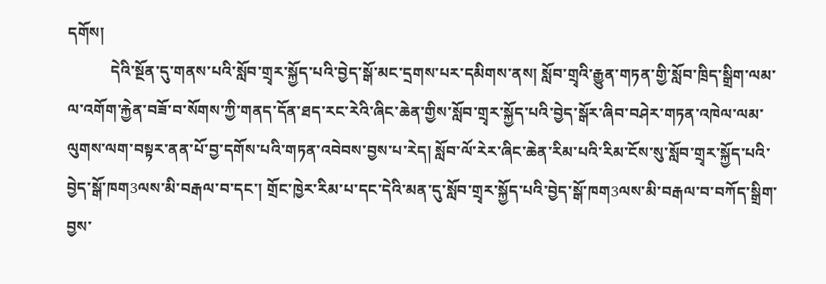དགོས།
           དེའི་སྔོན་དུ་གནས་པའི་སློབ་གྲྭར་སྐྱོད་པའི་བྱེད་སྒོ་མང་དྲགས་པར་དམིགས་ནས། སློབ་གྲྭའི་རྒྱུན་གཏན་གྱི་སློབ་ཁྲིད་སྒྲིག་ལམ་ལ་འགོག་རྐྱེན་བཟོ་བ་སོགས་ཀྱི་གནད་དོན་ཐད་རང་རེའི་ཞིང་ཆེན་གྱིས་སློབ་གྲྭར་སྐྱོད་པའི་བྱེད་སྒོར་ཞིབ་བཤེར་གཏན་འཁེལ་ལམ་ལུགས་ལག་བསྟར་ནན་པོ་བྱ་དགོས་པའི་གཏན་འབེབས་བྱས་པ་རེད། སློབ་ལོ་རེར་ཞིང་ཆེན་རིམ་པའི་རིམ་ངོས་སུ་སློབ་གྲྭར་སྐྱོད་པའི་བྱེད་སྒོ་ཁག3ལས་མི་བརྒལ་བ་དང་། གྲོང་ཁྱེར་རིམ་པ་དང་དེའི་མན་དུ་སློབ་གྲྭར་སྐྱོད་པའི་བྱེད་སྒོ་ཁག3ལས་མི་བརྒལ་བ་བཀོད་སྒྲིག་བྱས་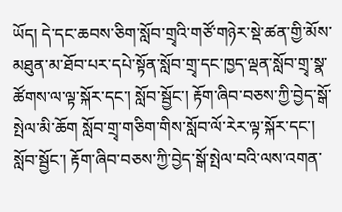ཡོད། དེ་དང་ཆབས་ཅིག་སློབ་གྲྭའི་གཙོ་གཉེར་སྡེ་ཚན་གྱི་མོས་མཐུན་མ་ཐོབ་པར་དཔེ་སྟོན་སློབ་གྲྭ་དང་ཁྱད་ལྡན་སློབ་གྲྭ་སྣ་ཚོགས་ལ་ལྟ་སྐོར་དང་། སློབ་སྦྱོང་། རྟོག་ཞིབ་བཅས་ཀྱི་བྱེད་སྒོ་སྤེལ་མི་ཆོག སློབ་གྲྭ་གཅིག་གིས་སློབ་ལོ་རེར་ལྟ་སྐོར་དང་། སློབ་སྦྱོང་། རྟོག་ཞིབ་བཅས་ཀྱི་བྱེད་སྒོ་སྤེལ་བའི་ལས་འགན་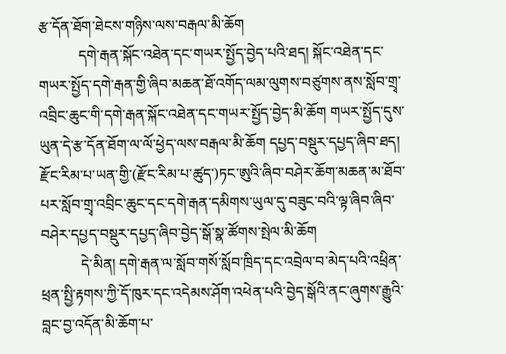རྩ་དོན་ཐོག་ཐེངས་གཉིས་ལས་བརྒལ་མི་ཆོག
           དགེ་རྒན་སྐོང་འཐེན་དང་གཡར་སྤྱོད་བྱེད་པའི་ཐད། སྐོང་འཐེན་དང་གཡར་སྤྱོད་དགེ་རྒན་གྱི་ཞིབ་མཆན་ཐོ་འགོད་ལམ་ལུགས་བཙུགས་ནས་སློབ་གྲྭ་འབྲིང་ཆུང་གི་དགེ་རྒན་སྐོང་འཐེན་དང་གཡར་སྤྱོད་བྱེད་མི་ཆོག གཡར་སྤྱོད་དུས་ཡུན་དེ་རྩ་དོན་ཐོག་ལ་ལོ་ཕྱེད་ལས་བརྒལ་མི་ཆོག དཔྱད་བསྡུར་དཔྱད་ཞིབ་ཐད། རྫོང་རིམ་པ་ཡན་གྱི་(རྫོང་རིམ་པ་ཚུད་)ཏང་ཨུའི་ཞིབ་བཤེར་ཆོག་མཆན་མ་ཐོབ་པར་སློབ་གྲྭ་འབྲིང་ཆུང་དང་དགེ་རྒན་དམིགས་ཡུལ་དུ་བཟུང་བའི་ལྟ་ཞིབ་ཞིབ་བཤེར་དཔྱད་བསྡུར་དཔྱད་ཞིབ་བྱེད་སྒོ་སྣ་ཚོགས་སྤེལ་མི་ཆོག
           དེ་མིན། དགེ་རྒན་ལ་སློབ་གསོ་སློབ་ཁྲིད་དང་འབྲེལ་བ་མེད་པའི་འཕྲིན་ཕྲན་སྤྱི་རྟགས་ཀྱི་དོ་ཁུར་དང་འདེམས་ཤོག་འཕེན་པའི་བྱེད་སྒོའི་ནང་ཞུགས་རྒྱུའི་བླང་བྱ་འདོན་མི་ཆོག་པ་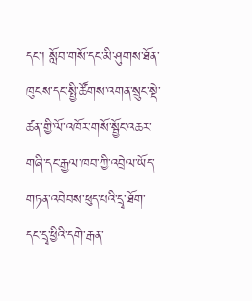དང་། སློབ་གསོ་དང་མི་ཤུགས་ཐོན་ཁུངས་དང་སྤྱི་ཚོགས་འགན་སྲུང་སྡེ་ཚན་གྱི་ལོ་འཁོར་གསོ་སྦྱོང་འཆར་གཞི་དང་རྒྱལ་ཁབ་ཀྱི་འབྲེལ་ཡོད་གཏན་འབེབས་ཕུད་པའི་དྲྭ་ཐོག་དང་དྲྭ་ཕྱིའི་དགེ་རྒན་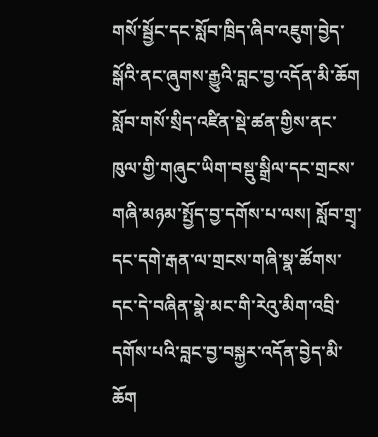གསོ་སྦྱོང་དང་སློབ་ཁྲིད་ཞིབ་འཇུག་བྱེད་སྒོའི་ནང་ཞུགས་རྒྱུའི་བླང་བྱ་འདོན་མི་ཆོག སློབ་གསོ་སྲིད་འཛིན་སྡེ་ཚན་གྱིས་ནང་ཁུལ་གྱི་གཞུང་ཡིག་བསྡུ་སྒྲིལ་དང་གྲངས་གཞི་མཉམ་སྤྱོད་བྱ་དགོས་པ་ལས། སློབ་གྲྭ་དང་དགེ་རྒན་ལ་གྲངས་གཞི་སྣ་ཚོགས་དང་དེ་བཞིན་སྣེ་མང་གི་རེའུ་མིག་འབྲི་དགོས་པའི་བླང་བྱ་བསྐྱར་འདོན་བྱེད་མི་ཆོག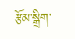རྩོམ་སྒྲིག་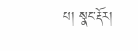པ། སྣང་རྡོར།